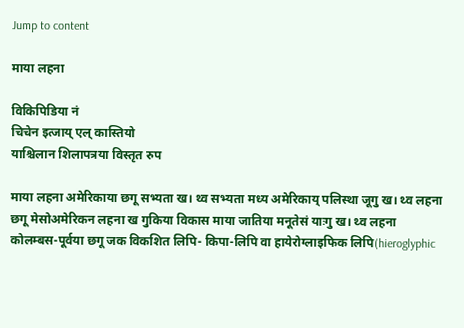Jump to content

माया लहना

विकिपिडिया नं
चिचेन इत्जाय् एल् कास्तियो
याश्चिलान शिलापत्रया विस्तृत रुप

माया लहना अमेरिकाया छगू सभ्यता ख। थ्व सभ्यता मध्य अमेरिकाय् पलिस्था जूगु ख। थ्व लहना छगू मेसोअमेरिकन लहना ख गुकिया विकास माया जातिया मनूतेसं याःगु ख। थ्व लहना कोलम्बस-पूर्वया छगू जक विकशित लिपि- किपा-लिपि वा हायेरोग्लाइफिक लिपि(hieroglyphic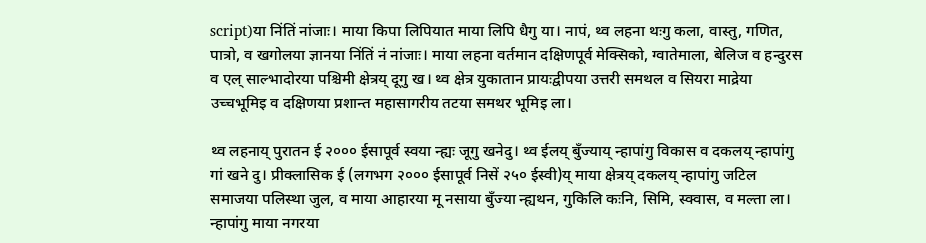script)या निंतिं नांजाः। माया किपा लिपियात माया लिपि धैगु या। नापं, थ्व लहना थःगु कला, वास्तु, गणित, पात्रो, व खगोलया ज्ञानया निंतिं नं नांजाः। माया लहना वर्तमान दक्षिणपूर्व मेक्सिको, ग्वातेमाला, बेलिज व हन्दुरस व एल् साल्भादोरया पश्चिमी क्षेत्रय् दूगु ख। थ्व क्षेत्र युकातान प्रायःद्वीपया उत्तरी समथल व सियरा माद्रेया उच्चभूमिइ व दक्षिणया प्रशान्त महासागरीय तटया समथर भूमिइ ला।

थ्व लहनाय् पुरातन ई २००० ईसापूर्व स्वया न्ह्यः जूगु खनेदु। थ्व ईलय् बुँज्याय् न्हापांगु विकास व दकलय् न्हापांगु गां खने दु। प्रीक्लासिक ई (लगभग २००० ईसापूर्व निसें २५० ईस्वी)य् माया क्षेत्रय् दकलय् न्हापांगु जटिल समाजया पलिस्था जुल, व माया आहारया मू नसाया बुँज्या न्ह्यथन, गुकिलि कःनि, सिमि, स्क्वास, व मल्ता ला। न्हापांगु माया नगरया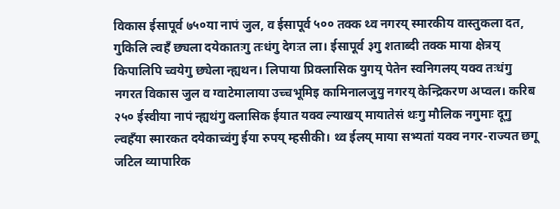विकास ईसापूर्व ७५०या नापं जुल, व ईसापूर्व ५०० तक्क थ्व नगरय् स्मारकीय वास्तुकला दत, गुकिलि ल्वहँ छ्यला दयेकातःगु तःधंगु देगःत ला। ईसापूर्व ३गु शताब्दी तक्क माया क्षेत्रय् किपालिपि च्वयेगु छ्येला न्ह्यथन। लिपाया प्रिक्लासिक युगय् पेतेन स्वनिगलय् यक्व तःधंगु नगरत विकास जुल व ग्वाटेमालाया उच्चभूमिइ कामिनालजुयु नगरय् केन्द्रिकरण अप्वल। करिब २५० ईस्वीया नापं न्ह्यथंगु क्लासिक ईयात यक्व ल्याखय् मायातेसं थःगु मौलिक नगुमाः दूगु ल्वहँया स्मारकत दयेकाच्वंगु ईया रुपय् म्हसीकी। थ्व ईलय् माया सभ्यतां यक्व नगर-राज्यत छगू जटिल व्यापारिक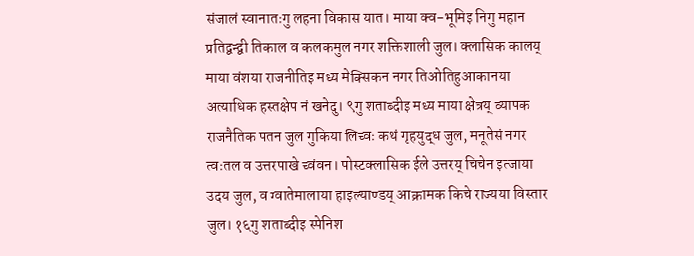संजालं स्वानातःगु लहना विकास यात। माया क्व-भूमिइ निगु महान प्रतिद्वन्द्वी तिकाल व कलकमुल नगर शक्तिशाली जुल। क्लासिक कालय् माया वंशया राजनीतिइ मध्य मेक्सिकन नगर तिओतिहुआकानया अत्याधिक हस्तक्षेप नं खनेदु। ९गु शताब्दीइ मध्य माया क्षेत्रय् व्यापक राजनैतिक पतन जुल गुकिया लिच्वः कथं गृहयुद्ध जुल, मनूतेसं नगर त्वःतल व उत्तरपाखे च्वंवन। पोस्टक्लासिक ईले उत्तरय् चिचेन इत्जाया उदय जुल, व ग्वातेमालाया हाइल्याण्डय् आक्रामक किचे राज्यया विस्तार जुल। १६गु शताब्दीइ स्पेनिश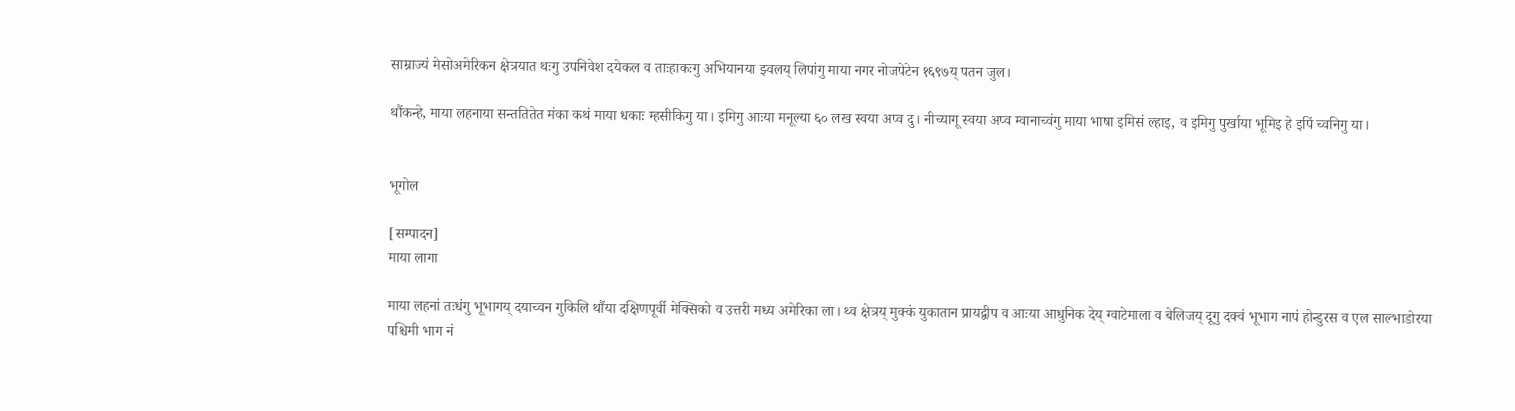साम्राज्यं मेसोअमेरिकन क्षेत्रयात थःगु उपनिवेश दयेकल व ताःहाकःगु अभियानया झ्वलय् लिपांगु माया नगर नोजपेटेन १६९७य् पतन जुल।

थौंकन्हे, माया लहनाया सन्ततितेत मंका कथं माया धकाः म्हसीकिगु या। इमिगु आःया मनूल्या ६० लख स्वया अप्व दु। नीच्यागू स्वया अप्व म्वानाच्वंगु माया भाषा इमिसं ल्हाइ, व इमिगु पुर्खाया भूमिइ हे इपिं च्वनिगु या।


भूगोल

[सम्पादन]
माया लागा

माया लहनां तःधंगु भूभागय् दयाच्वन गुकिलि थौंया दक्षिणपूर्वी मेक्सिको व उत्तरी मध्य अमेरिका ला। थ्व क्षेत्रय् मुक्कं युकातान प्रायद्वीप व आःया आधुनिक देय् ग्वाटेमाला व बेलिजय् दूगु दक्वं भूभाग नापं होन्डुरस व एल साल्भाडोरया पश्चिमी भाग नं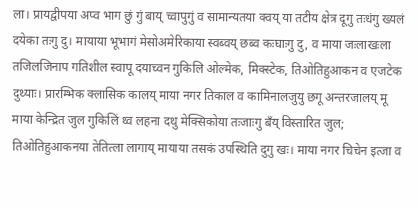ला। प्रायद्वीपया अप्व भाग छुं गुं बाय् च्वापुगुं व सामान्यतया क्वय् या तटीय क्षेत्र दूगु तःधंगु ख्यलं दयेका तःगु दु। मायाया भूभागं मेसोअमेरिकाया स्वब्वय् छब्व कःघाःगु दु, व माया जःलाखःला तजिलजिनाप गतिशील स्वापू दयाच्वन गुकिलि ओल्मेक, मिक्स्टेक, तिओतिहुआकन व एजटेक दुथ्याः। प्रारम्भिक क्लासिक कालय् माया नगर तिकाल व कामिनालजुयु छगू अन्तरजालय् मू माया केन्द्रित जुल गुकिलिं थ्व लहना दथु मेक्सिकोया तःजाःगु बँय् विस्तारित जुल; तिओतिहुआकनया तेतित्ला लागाय् मायाया तसकं उपस्थिति दुगु खः। माया नगर चिचेन इत्जा व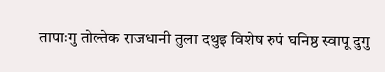तापाःगु तोल्तेक राजधानी तुला दथुइ विशेष रुपं घनिष्ठ स्वापू दुगु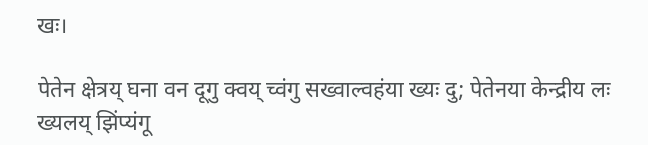खः।

पेतेन क्षेत्रय् घना वन दूगु क्वय् च्वंगु सख्वाल्वहंया ख्यः दु; पेतेनया केन्द्रीय लः ख्यलय् झिंप्यंगू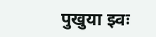पुखुया झ्वः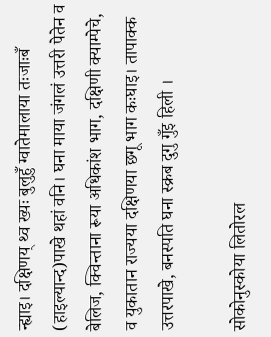न्ह्याइ। दक्षिणय् थ्व ख्यः बुलुहुँ ग्वातेमालाया तःजाःबँ (हाइल्यान्द)पाखे थहां वनि। घना माया जंगलं उत्तरी पेतेन व बेलिज, क्विन्ताना रूया अधिकांश भाग, दक्षिणी क्याम्पेचे, व युकातान राज्यया दक्षिणया छगू भाग कःघाइ। तापाक्क उत्तरपाखे, बनस्पति घना स्क्रब दुगु गुँइ हिली ।

सोकोनुस्कोया लितोरल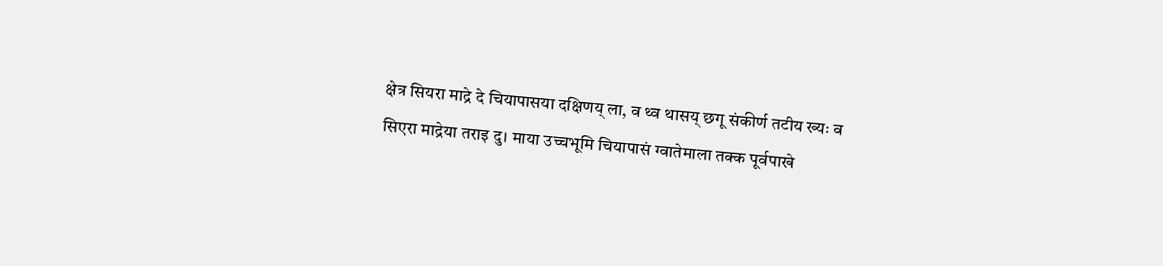क्षेत्र सियरा माद्रे दे चियापासया दक्षिणय् ला, व थ्व थासय् छगू संकीर्ण तटीय ख्यः व सिएरा माद्रेया तराइ दु। माया उच्चभूमि चियापासं ग्वातेमाला तक्क पूर्वपाखे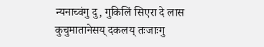न्यनाच्वंगु दु, गुकिलिं सिएरा दे लास कुचुमातानेसय् दकलय् तःजाःगु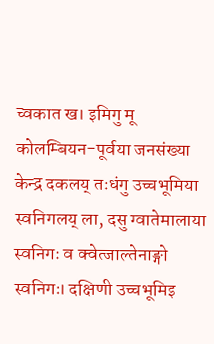च्वकात ख। इमिगु मू कोलम्बियन-पूर्वया जनसंख्या केन्द्र दकलय् तःधंगु उच्चभूमिया स्वनिगलय् ला, दसु ग्वातेमालाया स्वनिगः व क्वेत्जाल्तेनाङ्गो स्वनिगः। दक्षिणी उच्चभूमिइ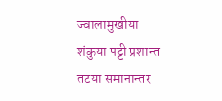ज्वालामुखीया शंकुया पट्टी प्रशान्त तटया समानान्तर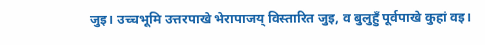जुइ। उच्चभूमि उत्तरपाखे भेरापाजय् विस्तारित जुइ, व बुलुहुँ पूर्वपाखे कुहां वइ।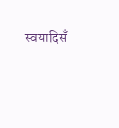स्वयादिसँ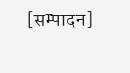[सम्पादन]